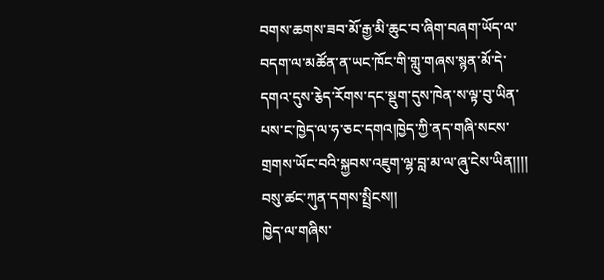བགས་ཆགས་ཟབ་མོ་རྒྱ་མི་ཆུང་བ་ཞིག་བཞག་ཡོད་ལ་བདག་ལ་མཚོན་ན་ཡང་ཁོང་གི་གླུ་གཞས་སྙན་མོ་དེ་དགའ་དུས་རྕེད་རོགས་དང་སྡུག་དུས་ཁེན་ས་ལྟ་བུ་ཡིན་པས་ང་ཁྱེད་ལ་ཧ་ཅང་དགའ།ཁྱེད་ཀྱི་ནད་གཞི་སངས་གྲགས་ཡོང་བའི་སྐྱབས་འཇུག་ལྷ་བླ་མ་ལ་ཞུ་ངེས་ཡིན།།།།
བསུ་ཚང་ཀུན་དགས་སྤྲིངས།།
ཁྱེད་ལ་གཞིས་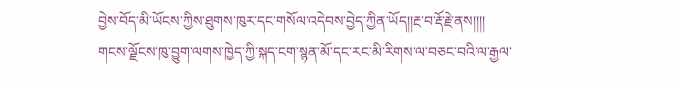བྱེས་བོད་མི་ཡོངས་ཀྱིས་ཐུགས་ཁུར་དང་གསོལ་འདེབས་བྱེད་ཀྱིན་ཡོད།།རྔ་བ་རྡོ་རྗེ་ནས།།།།
གངས་ལྗོངས་ཁུ་བྱུག་ལགས་ཁྱེད་ཀྱི་སྐད་ངག་སྙན་མོ་དང་རང་མི་རིགས་ལ་བཅང་བའི་ལ་རྒྱལ་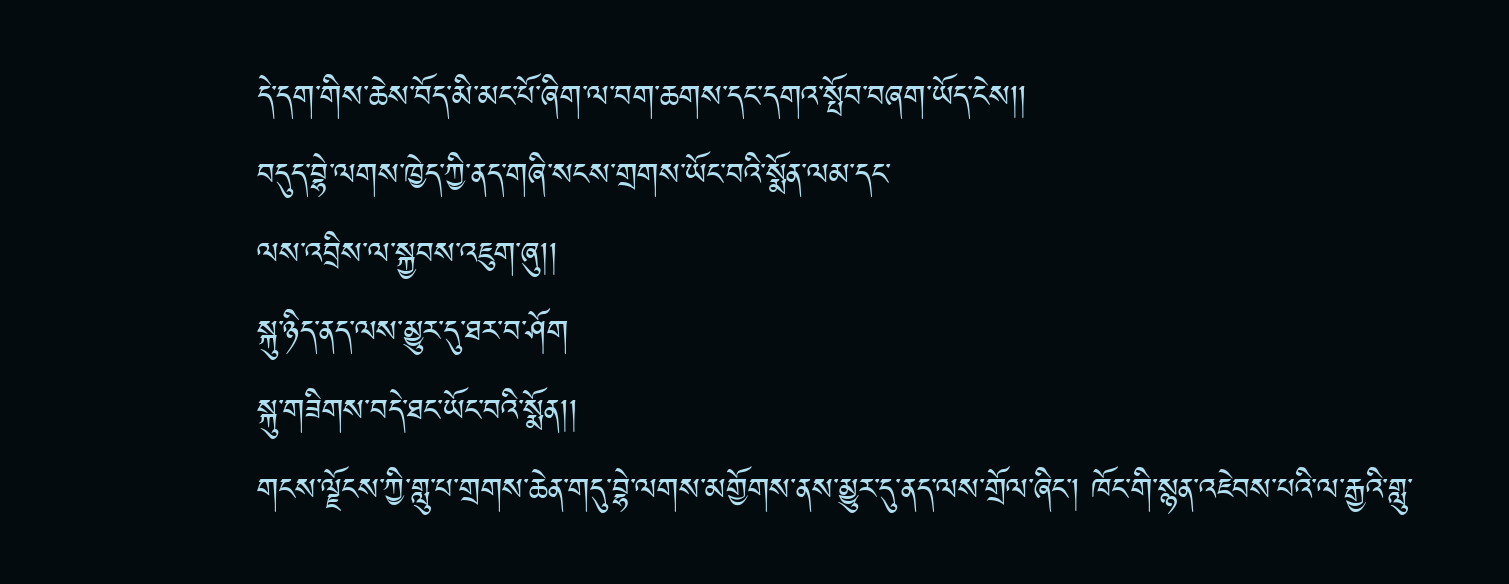དེ་དག་གིས་ཆེས་བོད་མི་མང་པོ་ཞིག་ལ་བག་ཆགས་དང་དགའ་སྤོབ་བཞག་ཡོད་ངེས།།
བདུད་བྷེ་ལགས་ཁྱེད་ཀྱི་ནད་གཞི་སངས་གྲགས་ཡོང་བའི་སྨོན་ལམ་དང་
ལས་འབྲིས་ལ་སྐྱབས་འཇུག་ཞུ།།
སྐུ་ཉིད་ནད་ལས་མྱུར་དུ་ཐར་བ་ཤོག
སྐུ་གཟིགས་བདེ་ཐང་ཡོང་བའི་སྨོན།།
གངས་ལྗོངས་ཀྱི་གླུ་པ་གྲགས་ཆེན་གདུ་བྷེ་ལགས་མགྱོགས་ནས་མྱུར་དུ་ནད་ལས་གྲོལ་ཞིང་། ཁོང་གི་སྙན་འཇེབས་པའི་ལ་རྒྱའི་གླུ་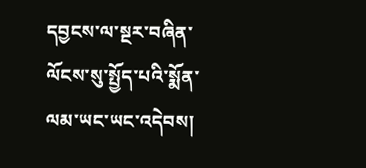དབྱངས་ལ་སྔར་བཞིན་ལོངས་སུ་སྤྱོད་པའི་སྨོན་ལམ་ཡང་ཡང་འདེབས།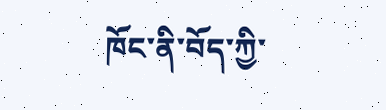ཁོང་ནི་བོད་ཀྱི་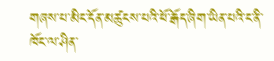གཞས་པ་མིང་དོན་མཚུངས་པའི་ཕོ་རྒོད་ཞིག་ཡིན་པའི་ང་ནི་ཁོང་ལ་ཤིན་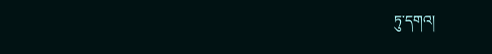ཏུ་དགའ།